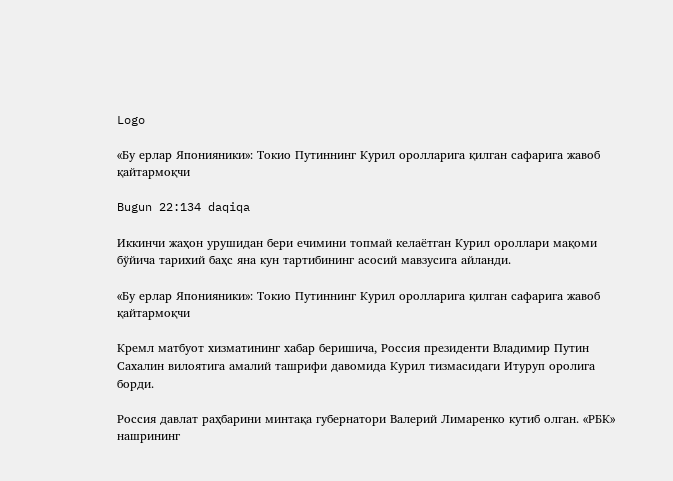Logo

«Бу ерлар Японияники»: Токио Путиннинг Курил оролларига қилган сафарига жавоб қайтармоқчи

Bugun 22:134 daqiqa

Иккинчи жаҳон урушидан бери ечимини топмай келаётган Курил ороллари мақоми бўйича тарихий баҳс яна кун тартибининг асосий мавзусига айланди.

«Бу ерлар Японияники»: Токио Путиннинг Курил оролларига қилган сафарига жавоб қайтармоқчи

Кремл матбуот хизматининг хабар беришича, Россия президенти Владимир Путин Сахалин вилоятига амалий ташрифи давомида Курил тизмасидаги Итуруп оролига борди.

Россия давлат раҳбарини минтақа губернатори Валерий Лимаренко кутиб олган. «РБК» нашрининг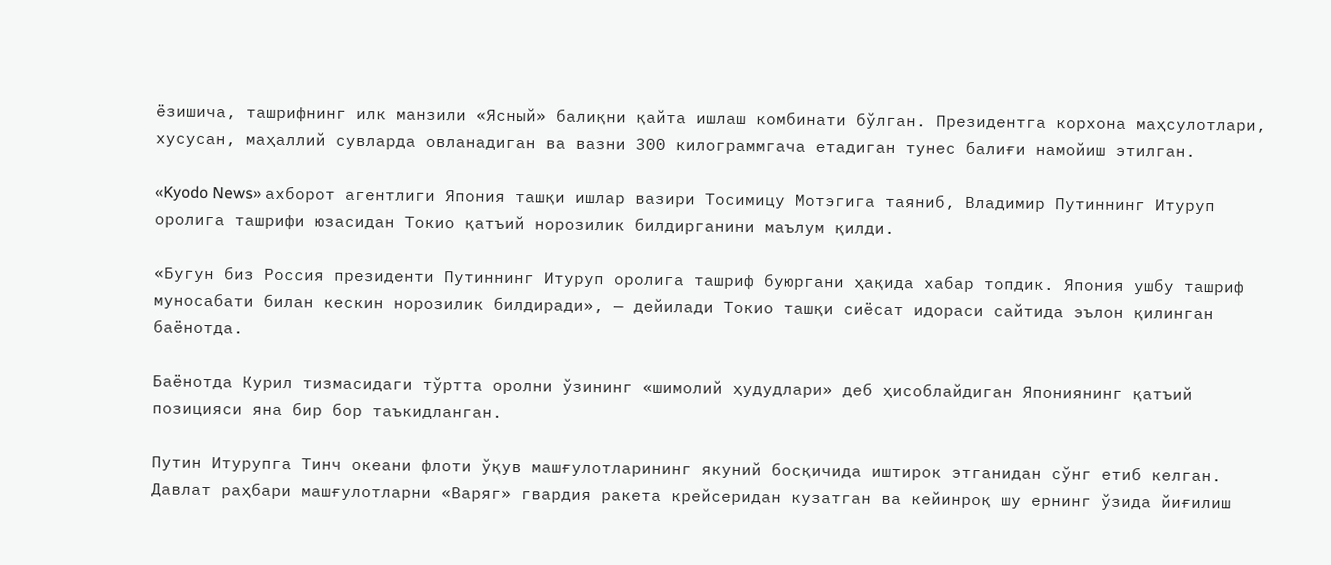ёзишича, ташрифнинг илк манзили «Ясный» балиқни қайта ишлаш комбинати бўлган. Президентга корхона маҳсулотлари, хусусан, маҳаллий сувларда овланадиган ва вазни 300 килограммгача етадиган тунес балиғи намойиш этилган.

«Kyodo News» ахборот агентлиги Япония ташқи ишлар вазири Тосимицу Мотэгига таяниб, Владимир Путиннинг Итуруп оролига ташрифи юзасидан Токио қатъий норозилик билдирганини маълум қилди.

«Бугун биз Россия президенти Путиннинг Итуруп оролига ташриф буюргани ҳақида хабар топдик. Япония ушбу ташриф муносабати билан кескин норозилик билдиради», — дейилади Токио ташқи сиёсат идораси сайтида эълон қилинган баёнотда.

Баёнотда Курил тизмасидаги тўртта оролни ўзининг «шимолий ҳудудлари» деб ҳисоблайдиган Япониянинг қатъий позицияси яна бир бор таъкидланган.

Путин Итурупга Тинч океани флоти ўқув машғулотларининг якуний босқичида иштирок этганидан сўнг етиб келган. Давлат раҳбари машғулотларни «Варяг» гвардия ракета крейсеридан кузатган ва кейинроқ шу ернинг ўзида йиғилиш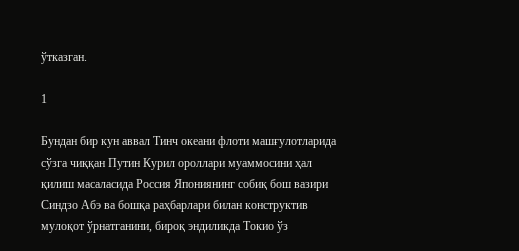ўтказган.

1

Бундан бир кун аввал Тинч океани флоти машғулотларида сўзга чиққан Путин Курил ороллари муаммосини ҳал қилиш масаласида Россия Япониянинг собиқ бош вазири Синдзо Абэ ва бошқа раҳбарлари билан конструктив мулоқот ўрнатганини, бироқ эндиликда Токио ўз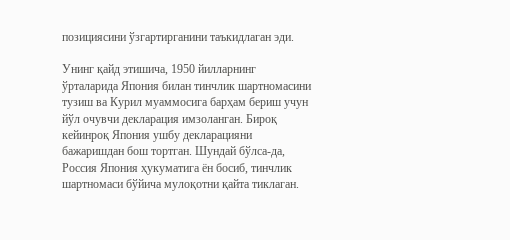позициясини ўзгартирганини таъкидлаган эди.

Унинг қайд этишича, 1950 йилларнинг ўрталарида Япония билан тинчлик шартномасини тузиш ва Курил муаммосига барҳам бериш учун йўл очувчи декларация имзоланган. Бироқ кейинроқ Япония ушбу декларацияни бажаришдан бош тортган. Шундай бўлса-да, Россия Япония ҳукуматига ён босиб, тинчлик шартномаси бўйича мулоқотни қайта тиклаган.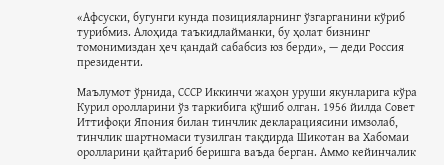«Афсуски, бугунги кунда позицияларнинг ўзгарганини кўриб турибмиз. Алоҳида таъкидлайманки, бу ҳолат бизнинг томонимиздан ҳеч қандай сабабсиз юз берди», — деди Россия президенти.

Маълумот ўрнида, СССР Иккинчи жаҳон уруши якунларига кўра Курил оролларини ўз таркибига қўшиб олган. 1956 йилда Совет Иттифоқи Япония билан тинчлик декларациясини имзолаб, тинчлик шартномаси тузилган тақдирда Шикотан ва Хабомаи оролларини қайтариб беришга ваъда берган. Аммо кейинчалик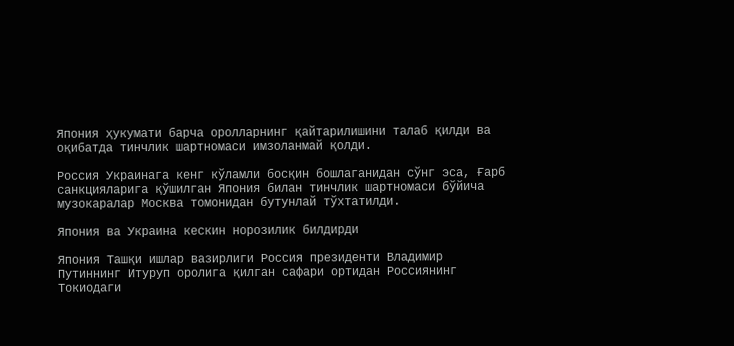Япония ҳукумати барча оролларнинг қайтарилишини талаб қилди ва оқибатда тинчлик шартномаси имзоланмай қолди.

Россия Украинага кенг кўламли босқин бошлаганидан сўнг эса, Ғарб санкцияларига қўшилган Япония билан тинчлик шартномаси бўйича музокаралар Москва томонидан бутунлай тўхтатилди.

Япония ва Украина кескин норозилик билдирди

Япония Ташқи ишлар вазирлиги Россия президенти Владимир Путиннинг Итуруп оролига қилган сафари ортидан Россиянинг Токиодаги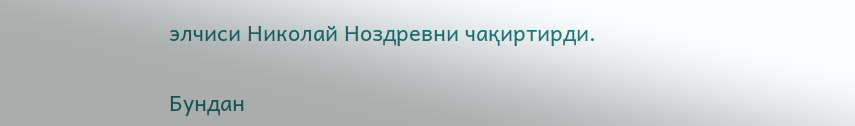элчиси Николай Ноздревни чақиртирди.

Бундан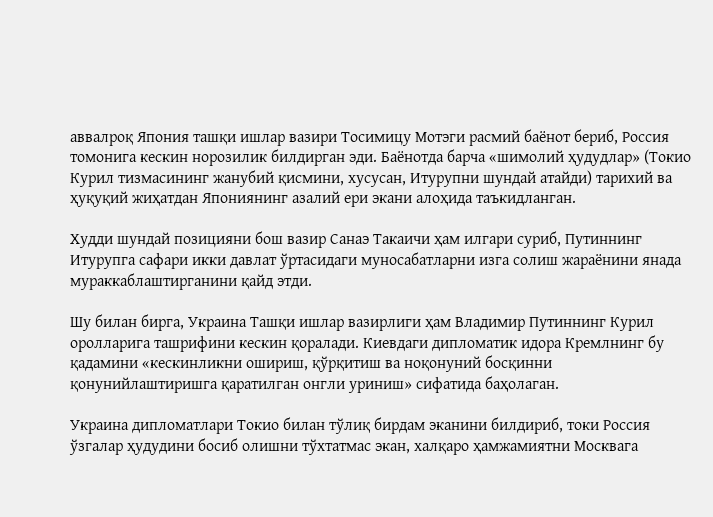аввалроқ Япония ташқи ишлар вазири Тосимицу Мотэги расмий баёнот бериб, Россия томонига кескин норозилик билдирган эди. Баёнотда барча «шимолий ҳудудлар» (Токио Курил тизмасининг жанубий қисмини, хусусан, Итурупни шундай атайди) тарихий ва ҳуқуқий жиҳатдан Япониянинг азалий ери экани алоҳида таъкидланган.

Худди шундай позицияни бош вазир Санаэ Такаичи ҳам илгари суриб, Путиннинг Итурупга сафари икки давлат ўртасидаги муносабатларни изга солиш жараёнини янада мураккаблаштирганини қайд этди.

Шу билан бирга, Украина Ташқи ишлар вазирлиги ҳам Владимир Путиннинг Курил оролларига ташрифини кескин қоралади. Киевдаги дипломатик идора Кремлнинг бу қадамини «кескинликни ошириш, қўрқитиш ва ноқонуний босқинни қонунийлаштиришга қаратилган онгли уриниш» сифатида баҳолаган.

Украина дипломатлари Токио билан тўлиқ бирдам эканини билдириб, токи Россия ўзгалар ҳудудини босиб олишни тўхтатмас экан, халқаро ҳамжамиятни Москвага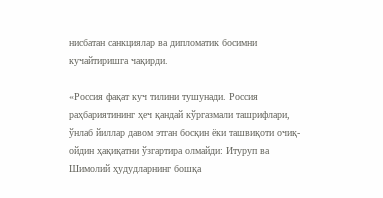нисбатан санкциялар ва дипломатик босимни кучайтиришга чақирди.

«Россия фақат куч тилини тушунади. Россия раҳбариятининг ҳеч қандай кўргазмали ташрифлари, ўнлаб йиллар давом этган босқин ёки ташвиқоти очиқ-ойдин ҳақиқатни ўзгартира олмайди: Итуруп ва Шимолий ҳудудларнинг бошқа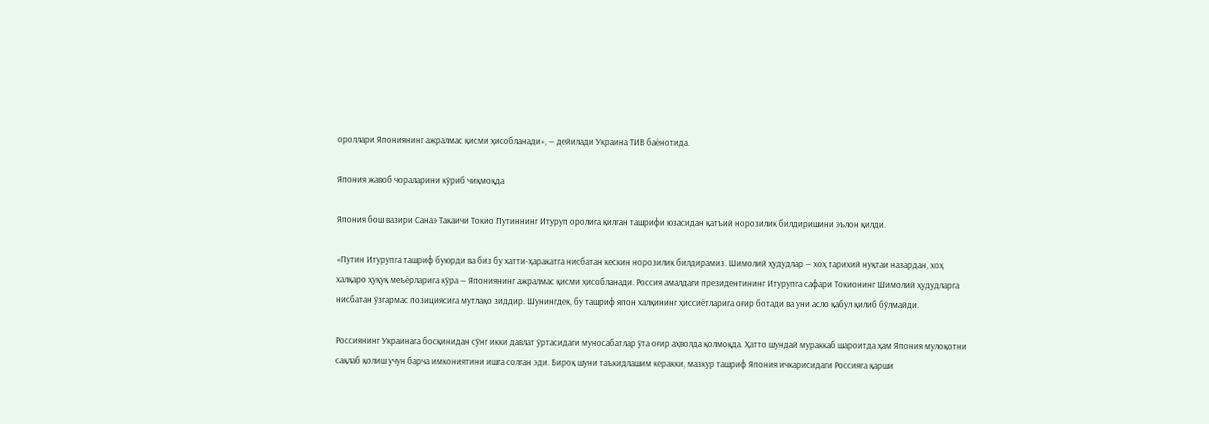ороллари Япониянинг ажралмас қисми ҳисобланади», — дейилади Украина ТИВ баёнотида.

Япония жавоб чораларини кўриб чиқмоқда

Япония бош вазири Санаэ Такаичи Токио Путиннинг Итуруп оролига қилган ташрифи юзасидан қатъий норозилик билдиришини эълон қилди.

«Путин Итурупга ташриф буюрди ва биз бу хатти-ҳаракатга нисбатан кескин норозилик билдирамиз. Шимолий ҳудудлар — хоҳ тарихий нуқтаи назардан, хоҳ халқаро ҳуқуқ меъёрларига кўра — Япониянинг ажралмас қисми ҳисобланади. Россия амалдаги президентининг Итурупга сафари Токионинг Шимолий ҳудудларга нисбатан ўзгармас позициясига мутлақо зиддир. Шунингдек, бу ташриф япон халқининг ҳиссиётларига оғир ботади ва уни асло қабул қилиб бўлмайди.

Россиянинг Украинага босқинидан сўнг икки давлат ўртасидаги муносабатлар ўта оғир аҳволда қолмоқда. Ҳатто шундай мураккаб шароитда ҳам Япония мулоқотни сақлаб қолиш учун барча имкониятини ишга солган эди. Бироқ шуни таъкидлашим керакки, мазкур ташриф Япония ичкарисидаги Россияга қарши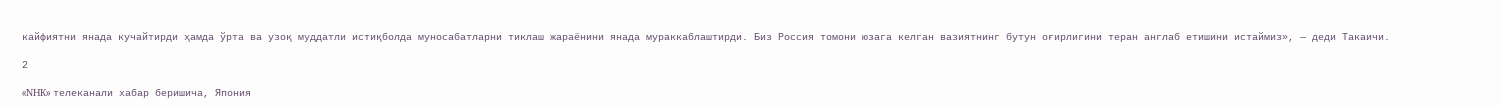кайфиятни янада кучайтирди ҳамда ўрта ва узоқ муддатли истиқболда муносабатларни тиклаш жараёнини янада мураккаблаштирди. Биз Россия томони юзага келган вазиятнинг бутун оғирлигини теран англаб етишини истаймиз», — деди Такаичи.

2

«NHK» телеканали хабар беришича, Япония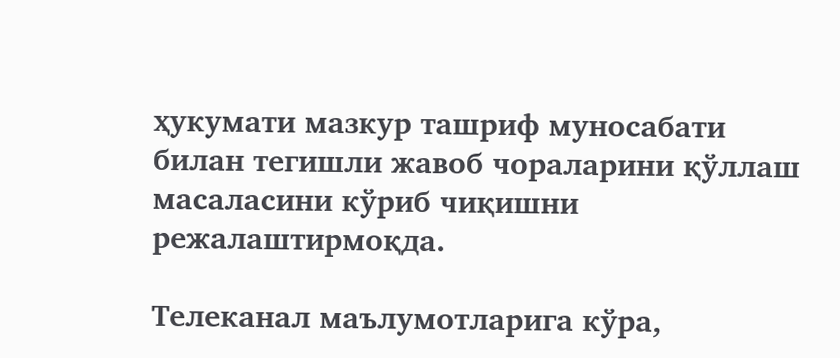ҳукумати мазкур ташриф муносабати билан тегишли жавоб чораларини қўллаш масаласини кўриб чиқишни режалаштирмоқда.

Телеканал маълумотларига кўра,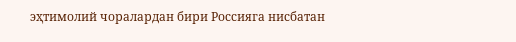эҳтимолий чоралардан бири Россияга нисбатан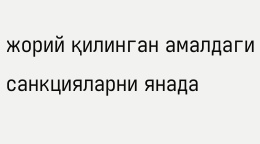жорий қилинган амалдаги санкцияларни янада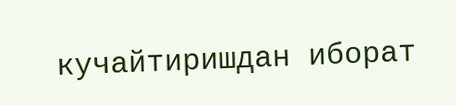кучайтиришдан иборат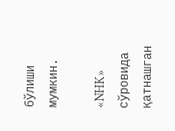бўлиши мумкин.

«NHK» сўровида қатнашган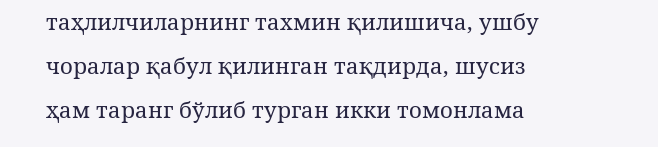таҳлилчиларнинг тахмин қилишича, ушбу чоралар қабул қилинган тақдирда, шусиз ҳам таранг бўлиб турган икки томонлама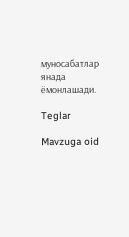муносабатлар янада ёмонлашади.

Teglar

Mavzuga oid